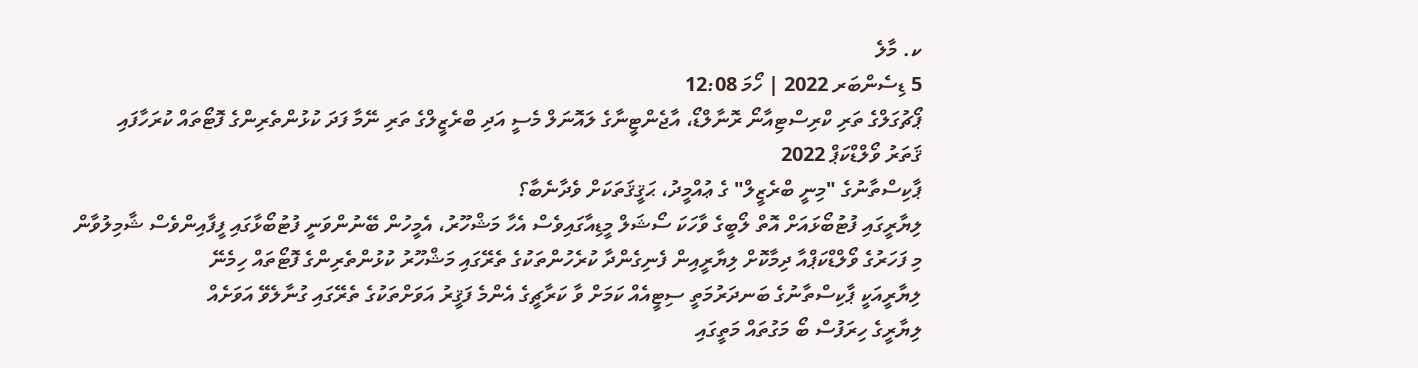ކ. މާލެ
5 ޑިސެންބަރ 2022 | ހޯމަ 12:08
ޕޯޗުގަލްގެ ތަރި ކްރިސްޓިއާނޯ ރޮނާލްޑޯ، އާޖެންޓީނާގެ ލައޮނަލް މެސީ އަދި ބްރެޒީލްގެ ތަރި ނޭމާ ފަދަ ކުޅުންތެރިންގެ ފޮޓޯތައް ކުރަހާފައި
ޤަތަރު ވޯލްޑްކަޕް 2022
ޕާކިސްތާނުގެ "މިނީ ބްރެޒީލް" ގެ ޢުއްމީދު، ޙަޤީޤަތަކަށް ވެދާނެބާ؟
ލިޔާރީގައި ފުޓުބޯޅައަށް އޮތް ލޯބީގެ ވާހަކަ ސޯޝަލް މީޑިއާގައިވެސް އެހާ މަޝްހޫރު، އެމީހުން ބޭނުންވަނީ ފުޓުބޯޅާގައި ފީފާއިންވެސް ޝާމިލުވާން
މި ފަހަރުގެ ވޯލްޑްކަޕްއާ ދިމާކޮށް ލިޔާރީއިން ފެނިގެންދާ ކުރެހުންތަކުގެ ތެރޭގައި މަޝްހޫރު ކުޅުންތެރިންގެ ފޮޓޯތައް ހިމެނޭ
ލިޔާރީއަކީ ޕާކިސްތާނުގެ ބަނދަރުމަތީ ސިޓީއެއް ކަމަށް ވާ ކަރާޗީގެ އެންމެ ފަޤީރު އަވަށްތަކުގެ ތެރޭގައި ގުނާލެވޭ އަވަށެއް
ލިޔާރީގެ ހިރަފުސް ބޯ މަގުތައް މަތީގައި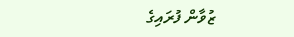ޒުވާން ފުރައިގެ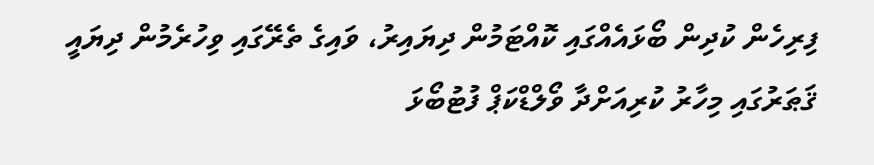ފިރިހެން ކުދިން ބޯޅައެއްގައި ކޮއްޓަމުން ދިޔައިރު، ވައިގެ ތެރޭގައި ވިހުރެމުން ދިޔައީ ޤަޠަރުގައި މިހާރު ކުރިއަށްދާ ވޯލްޑްކަޕް ފުޓުބޯޅަ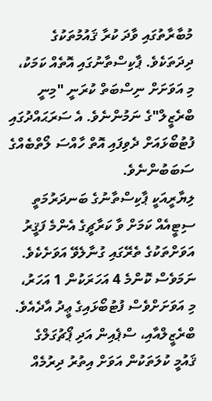މުބާރާތުގައި ވާދަ ކުރާ ޤައުމުތަކުގެ ދިދަތަކެވެ. ޕާކިސްތާނުގައި އޮތެއް ކަމަކު، މި އަވަށަށް ނިސްބަތް ކުރަނީ "މިނީ ބްރެޒީލް"ގެ ނަމުންނެވެ. އެ ސަރަޙައްދުގައި ފުޓުބޯޅައަށް ދެވިފައި އޮތް ހާއްސަ ލޯތްބެއްގެ ސަބަބުންނެވެ.
ލިޔާރީއަކީ ޕާކިސްތާނުގެ ބަނދަރުމަތީ ސިޓީއެއް ކަމަށް ވާ ކަރާޗީގެ އެންމެ ފަޤީރު އަވަށްތަކުގެ ތެރޭގައި ގުނާލެވޭ އަވަށެކެވެ. ނަމަވެސް ކޮންމެ 4 އަހަރަކުން 1 އަހަރު، މި އަވަށަށްވެސް ފުޓުބޯޅައިގެ ޢީދު އާދެއެވެ. ބްރެޒީލްއާއި، ސްޕެއިން އަދި ޕޯޗުގަލްގެ ޤައުމީ ކުލަތަކުން އަވަށް އިތުރު ދިރުމެއް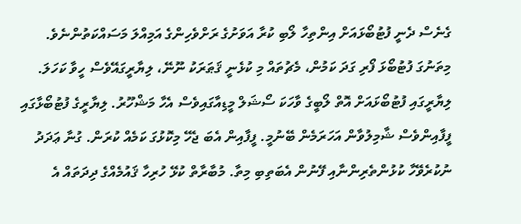ގެނެސް ދެނީ ފުޓުބޯޅައަށް އިންތިހާ ލޯބި ކުރާ އަވަށުގެ ރަށްވެހިންގެ އަމިއްލަ މަސައްކަތުންނެވެ.
މިތަނުގަ ފުޓުބޯޅަ ފޯރި ގަދަ ކަމުން، މެޗުތައް މި ކުޅެނީ ޤަޠަރަކު ނޫނޭ، ލިޔާރީގައޭވެސް ހީވާ ކަހަލަ. ލިޔާރީގައި ފުޓުބޯޅައަށް އޮތް ލޯބީގެ ވާހަކަ ސޯޝަލް މީޑިއާގައިވެސް އެހާ މަޝްހޫރު. ލިޔާރީގެ ފުޓުބޯޅާގައި ފީފާއިންވެސް ޝާމިލުވާން އަހަރަމެން ބޭނުމީ. ފީފާއިން އެބަ ޖެހޭ މިކޮޅުގަ ކަމެއް ކުރަން. ގުނާ ޢަދަދު ނުކުރެވޭހާ ކުޅުންތެރިންނާއި ފޭނުން އެބަތިބި މިތާ. މުބާރާތް ކުޅޭ ހުރިހާ ޤައުމެއްގެ ދިދަތައް އެ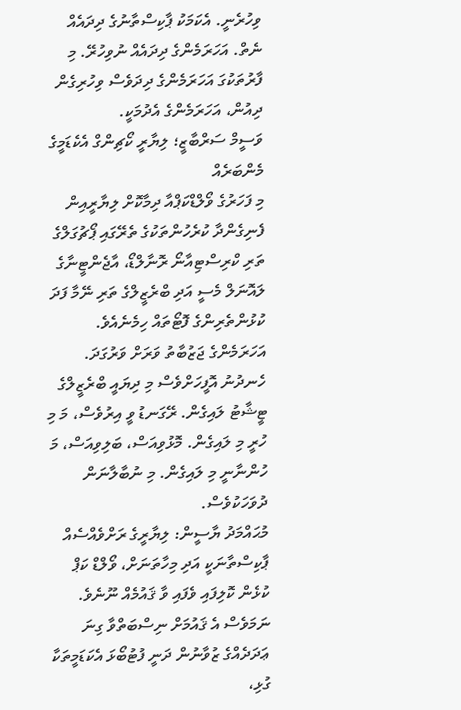ވިހުރެނީ. އެކަމަކު ޕާކިސްތާނުގެ ދިދައެއް ނެތް. އަހަރަމެންގެ ދިދައެއް ނުވިހުރޭ. މި ފާރުތަކުގަ އަހަރަމެންގެ ދިދަވެސް ވިހުރިގެން ދިއުން، އަހަރަމެންގެ އެދުމަކީ.
ވަސީމް ސަރްބާޒީ؛ ލިޔާރީ ކޯޗިންގް އެކެޑަމީގެ މެންބަރެއް
މި ފަހަރުގެ ވޯލްޑްކަޕްއާ ދިމާކޮށް ލިޔާރީއިން ފެނިގެންދާ ކުރެހުންތަކުގެ ތެރޭގައި ޕޯޗުގަލްގެ ތަރި ކްރިސްޓިއާނޯ ރޮނާލްޑޯ، އާޖެންޓީނާގެ ލައޮނަލް މެސީ އަދި ބްރެޒީލްގެ ތަރި ނޭމާ ފަދަ ކުޅުންތެރިންގެ ފޮޓޯތައް ހިމެނެއެވެ.
އަހަރަމެންގެ ޖަޒުބާތު ވަރަށް ވަރުގަދަ. ހެނދުނު އޮފީހަށްވެސް މި ދިޔައީ ބްރެޒީލްގެ ޓީޝާޓު ލައިގެން. ރޭގަނޑު ވީ އިރުވެސް، މަ މި ހުރީ މި ލައިގެން. މޮޅުވިއަސް، ބަލިވިއަސް، މަ ހުންނާނީ މި ލައިގެން. މި ނުބާލާނަން ދުވަހަކުވެސް.
މުޙައްމަދު ޔާސީން: ލިޔާރީގެ ރަށްވެއްސެއް
ޕާކިސްތާނަކީ އަދި މިހާތަނަށް، ވޯލްޑް ކަޕް ކުޅެން ކޮލިފައި ވެފައި ވާ ޤައުމެއް ނޫނެވެ. ނަމަވެސް އެ ޤައުމަށް ނިސްބަތްވާ ގިނަ ޢަދަދެއްގެ ޒުވާނުން ދަނީ ފުޓުބޯޅަ އެކަޑަމީތަކާ ގުޅި،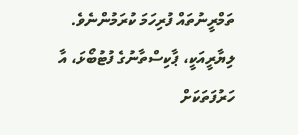ތަމްރީނުތައް ފުރިހަމަ ކުރަމުންނެވެ. ލިޔާރީއަކީ، ޕާކިސްތާނުގެ ފުޓުބޯޅަ، އާ ހަރުފަތަކަށް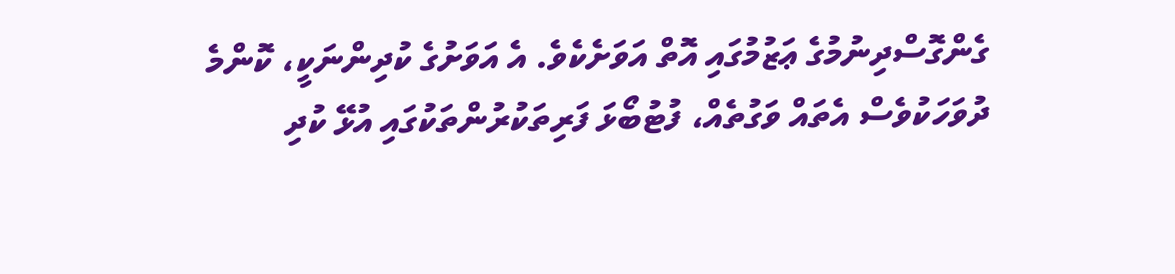ގެންގޮސްދިނުމުގެ ޢަޒުމުގައި އޮތް އަވަށެކެވެ. އެ އަވަށުގެ ކުދިންނަކީ، ކޮންމެ ދުވަހަކުވެސް އެތައް ވަގުތެއް، ފުޓުބޯޅަ ފަރިތަކުރުންތަކުގައި އުޅޭ ކުދި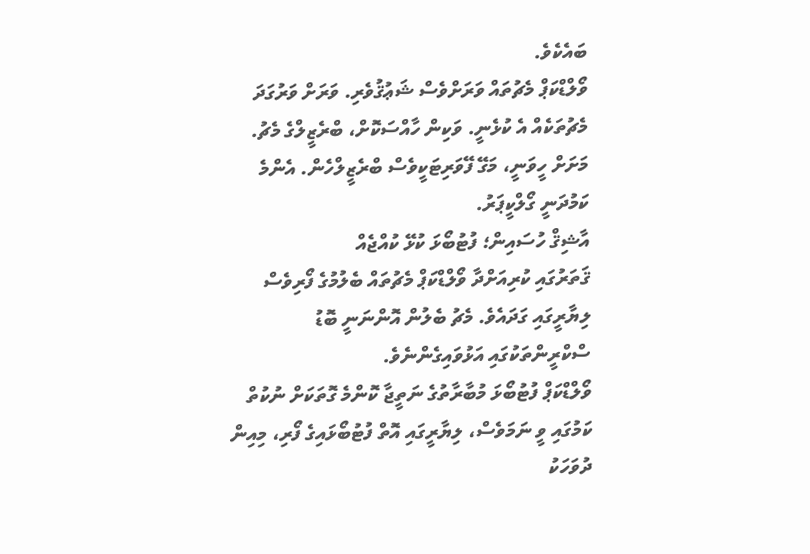ބައެކެވެ.
ވޯލްޑްކަޕް މެޗުތައް ވަރަށްވެސް ޝަޢުޤުވެރި. ވަރަށް ވަރުގަދަ މެޗުތަކެއް އެ ކުޅެނީ. ވަކިން ހާއްސަކޮށް، ބްރެޒީލްގެ މެޗު. މަށަށް ހީވަނީ، މަގޭ ފޭވަރިޓަކީވެސް ބްރެޒީލްހެން. އެންމެ ކަމުދަނީ ގޯލްކީޕަރު.
އާޝިޤް ހުސައިން؛ ފުޓުބޯޅަ ކުޅޭ ކުއްޖެއް
ޤަތަރުގައި ކުރިއަށްދާ ވޯލްޑްކަޕް މެޗުތައް ބެލުމުގެ ފޯރިވެސް ލިޔާރީގައި ގަދައެވެ. މެޗު ބެލުން އޮންނަނީ ބޮޑު ސްކްރީންތަކުގައި އަޅުވައިގެންނެވެ.
ވޯލްޑްކަޕް ފުޓުބޯޅަ މުބާރާތުގެ ނަތީޖާ ކޮންމެ ގޮތަކަށް ނުކުތް ކަމުގައި ވީ ނަމަވެސް، ލިޔާރީގައި އޮތް ފުޓުބޯޅައިގެ ފޯރި، މިއިން ދުވަހަކު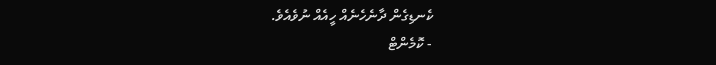ކެނޑިގެން ދާނެހެނެއް ހީއެއް ނުވެއެވެ.
- ކޮމެންޓް